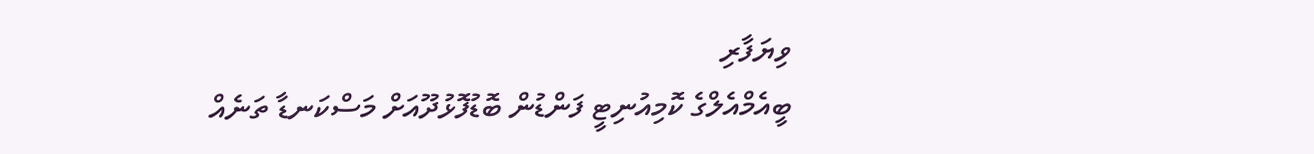ވިޔަފާރި
ބީއެމްއެލްގެ ކޮމިއުނިޓީ ފަންޑުން ބޮޑުފޮޅުދޫއަށް މަސްކަނޑާ ތަނެއް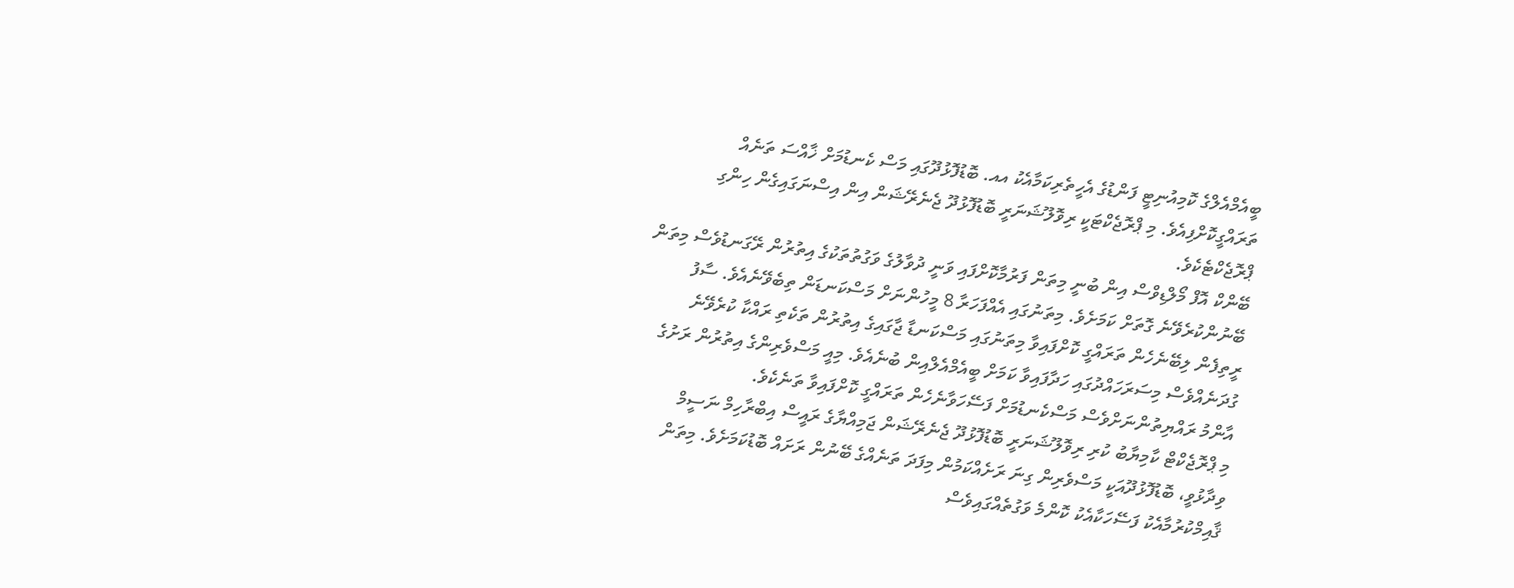ބީއެމްއެލްގެ ކޮމިއުނިޓީ ފަންޑުގެ އެހީތެރިކަމާއެކު އއ. ބޮޑުފޮޅުދޫގައި މަސް ކެނޑުމަށް ޚާއްސަ ތަނެއް ތަރައްގީކޮށްފިއެވެ. މި ޕްރޮޖެކްޓަކީ ރިވޮލޫޝަނަރީ ބޮޑުފޮޅުދޫ ޖެނެރޭޝަން އިން އިސްނަގައިގެން ހިންގި ޕްރޮޖެކްޓެކެވެ.
ބޭންކް އޮފް މޯލްޑިވްސް އިން ބުނީ މިތަން ފަރުމާކޮށްފައި ވަނީ ދުވާލުގެ ވަގުތުތަކުގެ އިތުރުން ރޭގަނޑުވެސް މިތަން ބޭނުންކުރެވޭނެ ގޮތަށް ކަމަށެވެ. މިތަނުގައި އެއްފަހަރާ 8 މީހުންނަށް މަސްކަނޑަން ތިބެވޭނެއެވެ. ސާފު ރީތިފެން ލިބޭނެހެން ތަރައްގީ ކޮށްފައިވާ މިތަނުގައި މަސްކަނޑާ ޖާގައިގެ އިތުރުން ތަކެތި ރައްކާ ކުރެވޭނެ ގުދަނެއްވެސް މިސަރަހައްދުގައި ހަދާފައިވާ ކަމަށް ބީއެމްއެލްއިން ބުނެއެވެ. މިއީ މަސްވެރިންގެ އިތުރުން ރަށުގެ އާންމު ރައްޔިތުންނަށްވެސް މަސްކެނޑުމަށް ފަސޭހަވާނެހެން ތަރައްގީ ކޮށްފައިވާ ތަނެކެވެ.
މި ޕްރޮޖެކްޓް ކާމިޔާބު ކުރި ރިވޮލޫޝަނަރީ ބޮޑުފޮޅުދޫ ޖެނެރޭޝަން ޖަމިއްޔާގެ ރައީސް އިބްރާހިމް ނަސީމް ވިދާޅުވީ، ބޮޑުފޮޅުދޫއަކީ މަސްވެރިން ގިނަ ރަށެއްކަމުން މިފަދަ ތަނެއްގެ ބޭނުން ރަށައް ބޮޑުކަމަށެވެ. މިތަން ޤާއިމްކުރުމާއެކު ފަސޭހަކާއެކު ކޮންމެ ވަގުތެއްގައިވެސް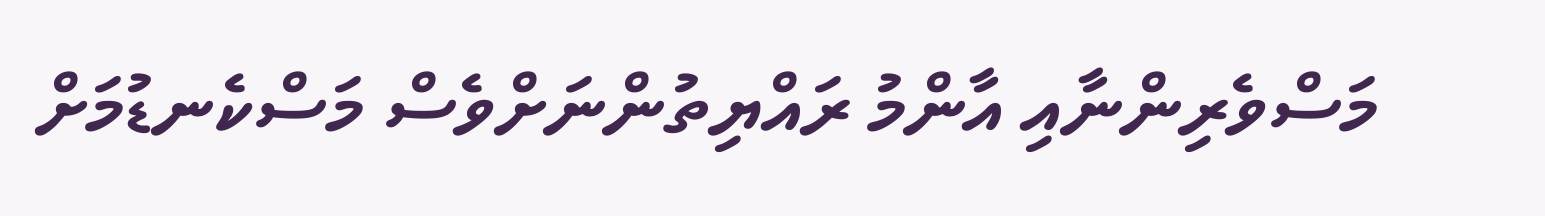މަސްވެރިންނާއި އާންމު ރައްޔިތުންނަށްވެސް މަސްކެނޑުމަށް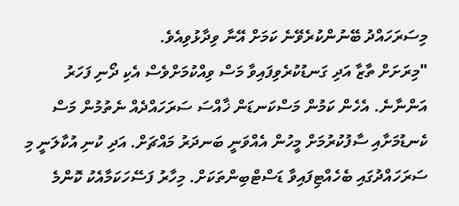މިސަރަހައްދު ބޭނުންކުރެވޭނެ ކަމަށް އޭނާ ވިދާޅުވިއެވެ.
"މިރަށަށް ތާޒާ އަދި ގަނޑުކުރެވިފައިވާ މަސް ވިއްކުމަށްވެސް އެކި ދޯނި ފަހަރު އަންނާނެ. އެހެން ކަމުން މަސްކަނޑަން ޚާއްސަ ސަރަހައްދެއް ނެތުމުން މަސް ކެނޑުމަށާއި ސާފުކުރުމަށް މީހުން އެއްވަނީ ބަނދަރު މައްޗަށް. އަދި ކުނި އުކާލަނީ މި ސަރަހައްދުގައި ބެހެއްޓިފައިވާ ޑަސްޓްބިންތަކަށް. މިހާރު ފަސޭހަކަމާއެކު ކޮންމެ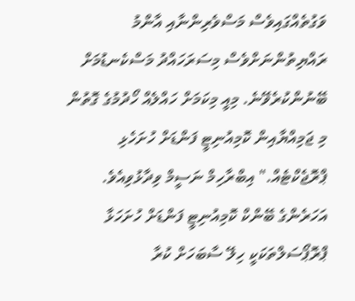ވަގުތެއްގައިވެސް މަސްވެރިންނާއި އާންމު ރައްޔިތުންނަށްވެސް މިސަރަހައްދު މަސްކެނޑުމަށް ބޭނުންކުރެވޭނެ. މިއީ މިކަމަށް ހައްލެއް ހޯދުމުގެ ގޮތުން މި ޖަމިއްޔާއިން ކޮމިއުނިޓީ ފަންޑަށް ހުށަހެޅި ޕްރޮޖެކްޓެއް." އިބްރާހިމް ނަސީމް ވިދާޅުވިއެވެ.
އަހަރެންގެ ބޭންކް ކޮމިއުނިޓީ ފަންޑަށް ހުށަހަޅާ ޕްރޮޕޯސަލްތަކަކީ ހިލޭ ސާބަހަށް ކުރާ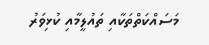މަސައްކަތްތަކާއި ތައުލީމާއި ކުޅިވަރު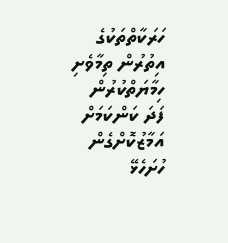ހަރަކާތްތަކުގެ އިތުރުން ތިމާވެށި ހިމާޔަތްކުރުން ފަދަ ކަންކަމަށް އަމާޒުކޮށްގެން ހުށަހެޅޭ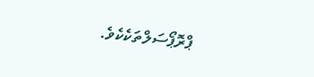ޕްރޮޕޯސަލްތަކެކެވެ.